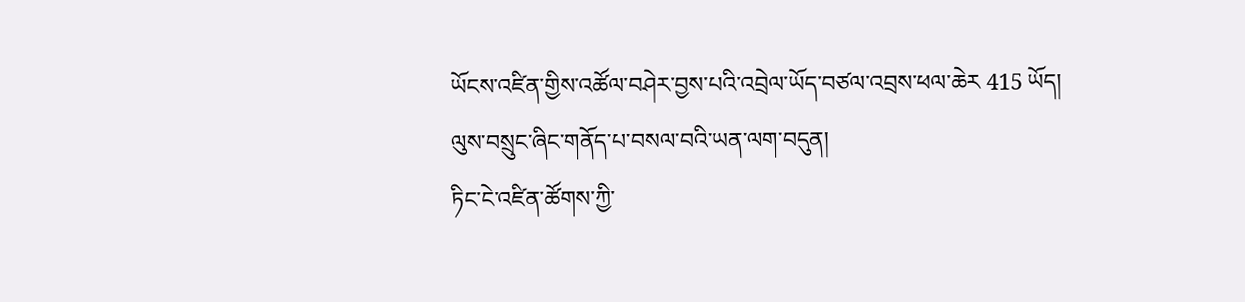ཡོངས་འཛིན་གྱིས་འཚོལ་བཤེར་བྱས་པའི་འབྲེལ་ཡོད་བཙལ་འབྲས་ཕལ་ཆེར 415 ཡོད།
ལུས་བསྲུང་ཞིང་གནོད་པ་བསལ་བའི་ཡན་ལག་བདུན།
ཏིང་ངེ་འཛིན་ཚོགས་ཀྱི་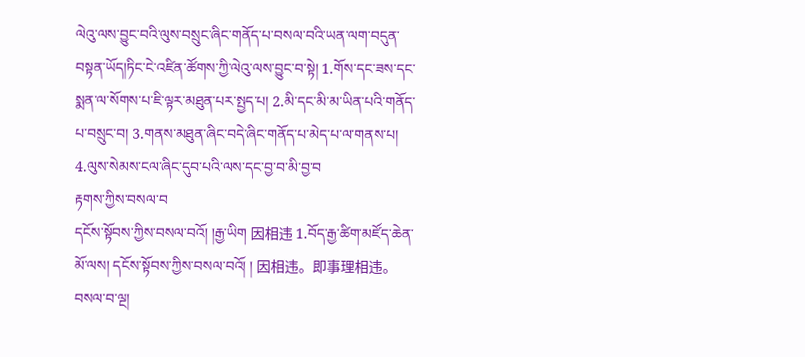ལེའུ་ལས་བྱུང་བའི་ལུས་བསྲུང་ཞིང་གནོད་པ་བསལ་བའི་ཡན་ལག་བདུན་བསྟན་ཡོད།ཏིང་ངེ་འཛིན་ཚོགས་ཀྱི་ལེའུ་ལས་བྱུང་བ་སྟེ། 1.གོས་དང་ཟས་དང་སྨན་ལ་སོགས་པ་ཇི་ལྟར་མཐུན་པར་སྤྱད་པ། 2.མི་དང་མི་མ་ཡིན་པའི་གནོད་པ་བསྲུང་བ། 3.གནས་མཐུན་ཞིང་བདེ་ཞིང་གནོད་པ་མེད་པ་ལ་གནས་པ། 4.ལུས་སེམས་ངལ་ཞིང་དུབ་པའི་ལས་དང་བྱ་བ་མི་བྱ་བ
རྟགས་ཀྱིས་བསལ་བ
དངོས་སྟོབས་ཀྱིས་བསལ་བའོ། །རྒྱ་ཡིག 因相违 1.བོད་རྒྱ་ཚིག་མཛོད་ཆེན་མོ་ལས། དངོས་སྟོབས་ཀྱིས་བསལ་བའོ། ། 因相违。即事理相违。
བསལ་བ་ལྔ།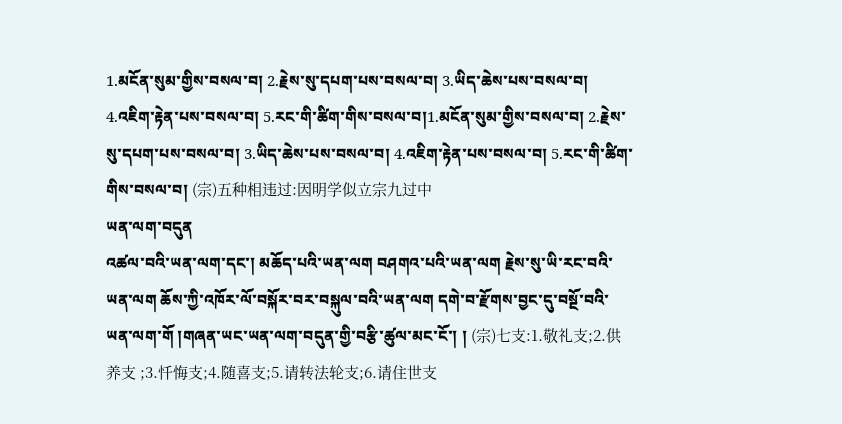1.མངོན་སུམ་གྱིས་བསལ་བ། 2.རྗེས་སུ་དཔག་པས་བསལ་བ། 3.ཡིད་ཆེས་པས་བསལ་བ། 4.འཇིག་རྟེན་པས་བསལ་བ། 5.རང་གི་ཚིག་གིས་བསལ་བ།1.མངོན་སུམ་གྱིས་བསལ་བ། 2.རྗེས་སུ་དཔག་པས་བསལ་བ། 3.ཡིད་ཆེས་པས་བསལ་བ། 4.འཇིག་རྟེན་པས་བསལ་བ། 5.རང་གི་ཚིག་གིས་བསལ་བ། (宗)五种相违过:因明学似立宗九过中
ཡན་ལག་བདུན
འཚལ་བའི་ཡན་ལག་དང་། མཆོད་པའི་ཡན་ལག བཤགའ་པའི་ཡན་ལག རྗེས་སུ་ཡི་རང་བའི་ཡན་ལག ཆོས་ཀྱི་འཁོར་ལོ་བསྐོར་བར་བསྐུལ་བའི་ཡན་ལག དགེ་བ་རྫོགས་བྱང་དུ་བསྔོ་བའི་ཡན་ལག་གོ །གཞན་ཡང་ཡན་ལག་བདུན་གྱི་བརྩི་ཚུལ་མང་ངོ་། ། (宗)七支:1.敬礼支;2.供养支 ;3.忏悔支;4.随喜支;5.请转法轮支;6.请住世支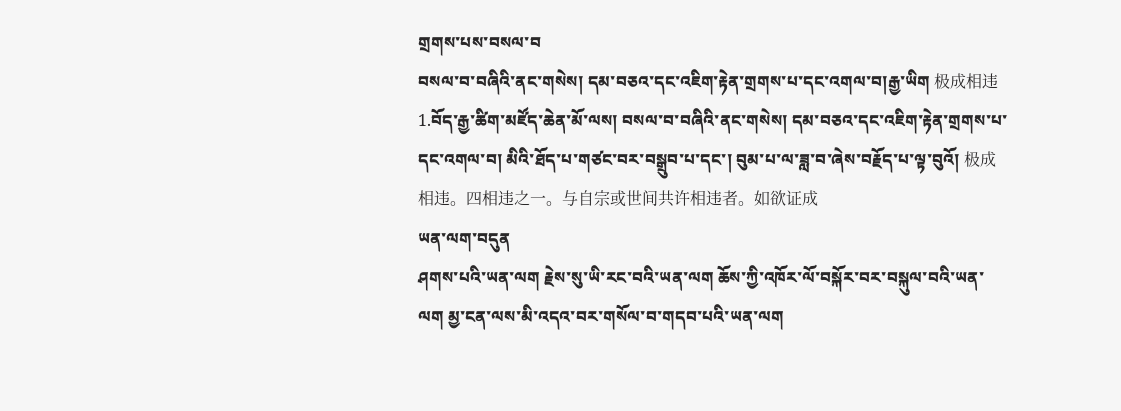གྲགས་པས་བསལ་བ
བསལ་བ་བཞིའི་ནང་གསེས། དམ་བཅའ་དང་འཇིག་རྟེན་གྲགས་པ་དང་འགལ་བ།རྒྱ་ཡིག 极成相违 1.བོད་རྒྱ་ཚིག་མཛོད་ཆེན་མོ་ལས། བསལ་བ་བཞིའི་ནང་གསེས། དམ་བཅའ་དང་འཇིག་རྟེན་གྲགས་པ་དང་འགལ་བ། མིའི་ཐོད་པ་གཙང་བར་བསྒྲུབ་པ་དང་། བུམ་པ་ལ་ཟླ་བ་ཞེས་བརྗོད་པ་ལྟ་བུའོ། 极成相违。四相违之一。与自宗或世间共许相违者。如欲证成
ཡན་ལག་བདུན
ཤགས་པའི་ཡན་ལག རྗེས་སུ་ཡི་རང་བའི་ཡན་ལག ཆོས་ཀྱི་འཁོར་ལོ་བསྐོར་བར་བསྐུལ་བའི་ཡན་ལག མྱ་ངན་ལས་མི་འདའ་བར་གསོལ་བ་གདབ་པའི་ཡན་ལག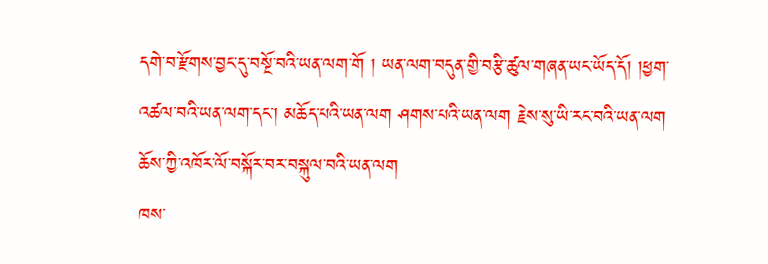དགེ་བ་རྫོགས་བྱང་དུ་བསྔོ་བའི་ཡན་ལག་གོ ། ཡན་ལག་བདུན་གྱི་བརྩི་ཚུལ་གཞན་ཡང་ཡོད་དོ། །ཕྱག་འཚལ་བའི་ཡན་ལག་དང་། མཆོད་པའི་ཡན་ལག ཤགས་པའི་ཡན་ལག རྗེས་སུ་ཡི་རང་བའི་ཡན་ལག ཆོས་ཀྱི་འཁོར་ལོ་བསྐོར་བར་བསྐུལ་བའི་ཡན་ལག
ཁས་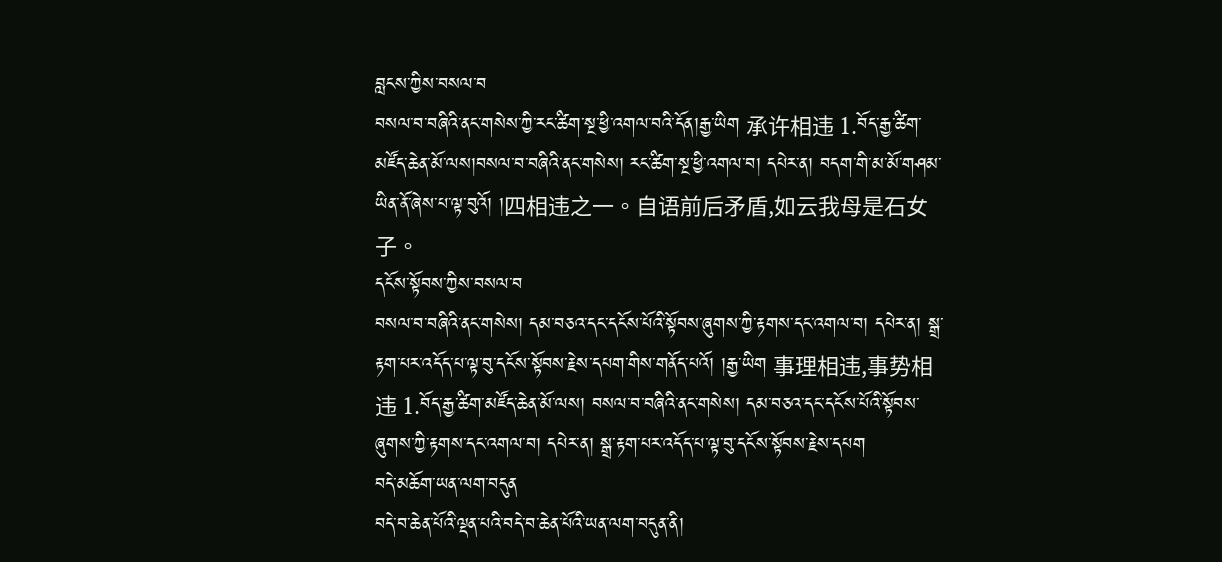བླངས་ཀྱིས་བསལ་བ
བསལ་བ་བཞིའི་ནང་གསེས་ཀྱི་རང་ཚིག་སྔ་ཕྱི་འགལ་བའི་དོན།རྒྱ་ཡིག 承许相违 1.བོད་རྒྱ་ཚིག་མཛོད་ཆེན་མོ་ལས།བསལ་བ་བཞིའི་ནང་གསེས། རང་ཚིག་སྔ་ཕྱི་འགལ་བ། དཔེར་ན། བདག་གི་མ་མོ་གཤམ་ཡིན་ནོ་ཞེས་པ་ལྟ་བུའོ། །四相违之一。自语前后矛盾,如云我母是石女子。
དངོས་སྟོབས་ཀྱིས་བསལ་བ
བསལ་བ་བཞིའི་ནང་གསེས། དམ་བཅའ་དང་དངོས་པོའི་སྟོབས་ཞུགས་ཀྱི་རྟགས་དང་འགལ་བ། དཔེར་ན། སྒྲ་རྟག་པར་འདོད་པ་ལྟ་བུ་དངོས་སྟོབས་རྗེས་དཔག་གིས་གནོད་པའོ། །རྒྱ་ཡིག 事理相违,事势相违 1.བོད་རྒྱ་ཚིག་མཛོད་ཆེན་མོ་ལས། བསལ་བ་བཞིའི་ནང་གསེས། དམ་བཅའ་དང་དངོས་པོའི་སྟོབས་ཞུགས་ཀྱི་རྟགས་དང་འགལ་བ། དཔེར་ན། སྒྲ་རྟག་པར་འདོད་པ་ལྟ་བུ་དངོས་སྟོབས་རྗེས་དཔག
བདེ་མཆོག་ཡན་ལག་བདུན
བདེ་བ་ཆེན་པོའི་ལྡན་པའི་བདེ་བ་ཆེན་པོའི་ཡན་ལག་བདུན་ནི།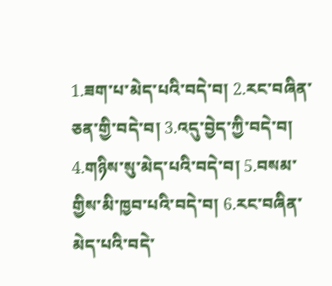1.ཟག་པ་མེད་པའི་བདེ་བ། 2.རང་བཞིན་ཅན་གྱི་བདེ་བ། 3.འདུ་བྱེད་ཀྱི་བདེ་བ། 4.གཉིས་སུ་མེད་པའི་བདེ་བ། 5.བསམ་གྱིས་མི་ཁྱབ་པའི་བདེ་བ། 6.རང་བཞིན་མེད་པའི་བདེ་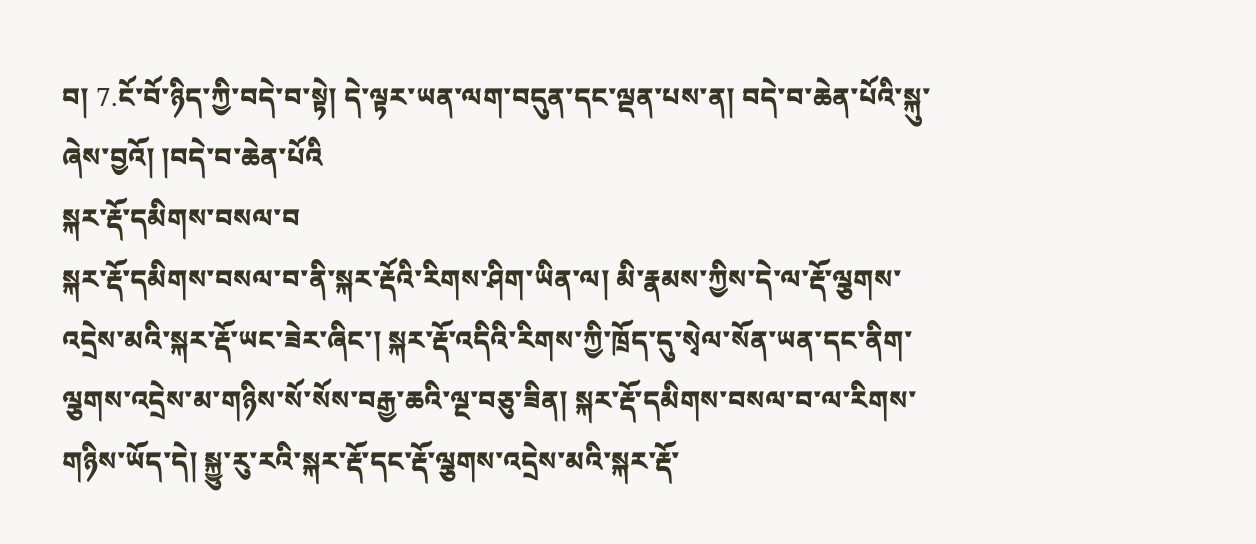བ། 7.ངོ་བོ་ཉིད་ཀྱི་བདེ་བ་སྟེ། དེ་ལྟར་ཡན་ལག་བདུན་དང་ལྡན་པས་ན། བདེ་བ་ཆེན་པོའི་སྐུ་ཞེས་བྱའོ། །བདེ་བ་ཆེན་པོའི
སྐར་རྡོ་དམིགས་བསལ་བ
སྐར་རྡོ་དམིགས་བསལ་བ་ནི་སྐར་རྡོའི་རིགས་ཤིག་ཡིན་ལ། མི་རྣམས་ཀྱིས་དེ་ལ་རྡོ་ལྕགས་འདྲེས་མའི་སྐར་རྡོ་ཡང་ཟེར་ཞིང་། སྐར་རྡོ་འདིའི་རིགས་ཀྱི་ཁྲོད་དུ་སྭེལ་སོན་ཡན་དང་ནིག་ལྕགས་འདྲེས་མ་གཉིས་སོ་སོས་བརྒྱ་ཆའི་ལྔ་བཅུ་ཟིན། སྐར་རྡོ་དམིགས་བསལ་བ་ལ་རིགས་གཉིས་ཡོད་དེ། སྐྱུ་རུ་རའི་སྐར་རྡོ་དང་རྡོ་ལྕགས་འདྲེས་མའི་སྐར་རྡོ་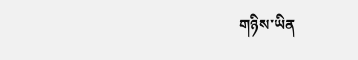གཉིས་ཡིན